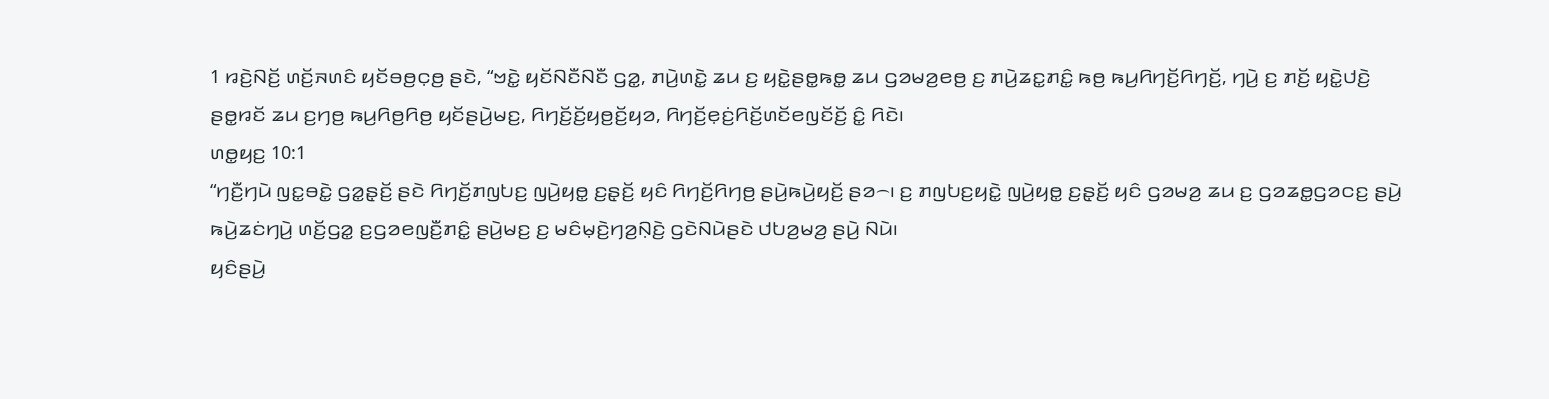1 ꤙꤢꤧ꤬ꤡꤢꤩ꤬ ꤛꤢꤩ꤬ꤏꤛꤢꤨ ꤟꤢꤩꤋꤥ꤬ꤍ꤫ꤥ꤬ ꤔꤢꤧ, “ꤠꤢꤧ꤭ ꤟꤢꤩꤡꤢꤪꤡꤢꤪ ꤞꤤ꤭, ꤊꤣꤧ꤬ꤛꤢꤧ꤭ ꤘꤣ ꤢ꤬ ꤟꤢꤧ꤭ꤔꤥ꤭ꤒꤥ꤭ ꤘꤣ ꤞꤤꤗꤤ꤬ꤕꤥ꤬ ꤢ꤬ ꤊꤣꤧ꤬ꤘꤢ꤭ꤊꤢꤨ꤭ ꤒꤥ꤬ ꤒꤣ꤬ꤖꤚꤢꤩ꤬ꤖꤚꤢꤩ꤬, ꤚꤣꤧ꤬ ꤢ꤬ ꤊꤢꤩ꤬ ꤟꤢꤧ꤭ꤓꤢꤧ꤬ ꤔꤥ꤭ꤙꤢꤩ ꤘꤣ ꤢ꤬ꤚꤥ꤬ ꤒꤣ꤬ꤖꤥ꤬ꤖꤥ꤬ ꤟꤢꤩꤔꤣꤧ꤬ꤗꤢ꤬, ꤖꤚꤢꤩ꤬ꤢꤩ꤬ꤟꤥ꤬ꤢꤩ꤬ꤟꤤ, ꤖꤚꤢꤩ꤬ꤕ꤫ꤢꤦ꤬ꤖꤢꤩ꤬ꤛꤢꤩꤕꤜꤢꤩꤢꤩ꤬ ꤢꤨ꤭ ꤖꤢꤧ꤯
ꤛꤥ꤭ꤟꤢ꤬ 10:1
“ꤚꤢꤪ꤬ꤚꤣꤧ ꤜꤢ꤭ꤋꤢꤧ꤭ ꤞꤤ꤭ꤔ꤫ꤢꤩ꤬ ꤔꤢꤧ ꤖꤚꤢꤩ꤬ꤊꤜꤝꤢ꤬ ꤜꤣꤧ꤬ꤟꤥ꤭ ꤢ꤬ꤔ꤫ꤢꤩ꤬ ꤟꤢꤨ ꤖꤚꤢꤩ꤬ꤖꤚꤥ꤬ ꤔꤣꤧ꤬ꤒꤣꤧ꤬ꤟꤢꤩ꤬ ꤔꤤ꤮꤯ ꤢ꤬ ꤊꤜꤝꤢ꤬ꤟꤢꤧ꤭ ꤜꤣꤧ꤬ꤟꤥ꤭ ꤢ꤬ꤔ꤫ꤢꤩ꤬ ꤟꤢꤨ ꤞꤤꤗꤤ꤬ ꤘꤣ ꤢ꤬ ꤞꤤꤘꤥ꤭ꤞꤤꤍꤢ꤬ ꤔꤣꤧ꤬ ꤒꤣꤧ꤬ꤘꤢꤦꤚꤣꤧ꤬ ꤛꤢꤩ꤬ꤞꤤ꤭ ꤢ꤬ꤞꤤꤕꤜꤢꤪ꤬ꤊꤢꤨ꤭ ꤔꤣꤧ꤬ꤗꤢ꤬ ꤢ꤬ ꤗꤢꤨꤗ꤫ꤢꤧ꤬ꤚꤤ꤬ꤡ꤫ꤢꤧ꤬ ꤞꤢꤧꤡꤣꤧꤔꤢꤧ ꤓꤝꤤ꤬ꤗꤤ꤬ ꤔꤣꤧ꤬ ꤡꤣꤧ꤯
ꤟꤢꤨꤔꤣꤧ꤬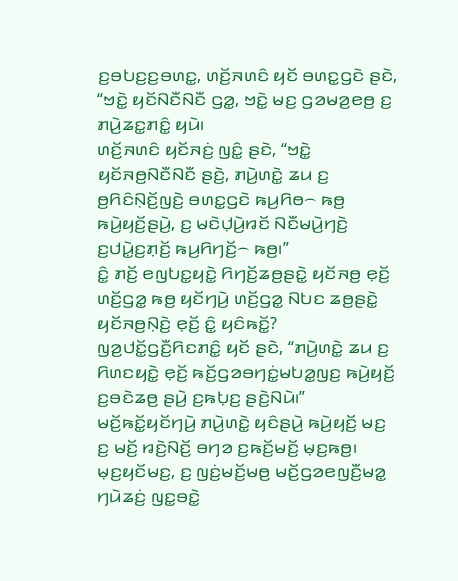ꤢ꤬ꤋꤝꤢ꤬ꤢ꤬ꤋꤛꤢ꤭, ꤛꤢꤩ꤬ꤏꤛꤢꤨ ꤟꤢꤩ ꤋꤛꤢ꤭ꤞꤢꤧ ꤔꤢꤧ, “ꤠꤢꤧ꤭ ꤟꤢꤩꤡꤢꤪꤡꤢꤪ ꤞꤤ꤭, ꤠꤢꤧ꤭ ꤗꤢ꤬ ꤞꤤꤗꤤ꤬ꤕꤥ꤬ ꤢ꤬ ꤊꤣꤧ꤬ꤘꤢ꤭ꤊꤢꤨ꤭ ꤟꤣꤧ꤯
ꤛꤢꤩ꤬ꤏꤛꤢꤨ ꤟꤢꤩꤏꤢꤦ꤬ ꤜꤢꤨ꤭ ꤔꤢꤧ, “ꤠꤢꤧ꤭ ꤟꤢꤩꤏꤥ꤬ꤡꤢꤪꤡꤢꤪ ꤔꤢꤧ꤬, ꤊꤣꤧ꤬ꤛꤢꤧ꤭ ꤘꤣ ꤢ꤬ ꤥ꤬ꤖꤢꤨꤡ꤫ꤢꤩ꤬ꤜꤢꤧ꤬ ꤋꤛꤢ꤭ꤞꤢꤧ ꤒꤣ꤬ꤖꤥ꤮ ꤒꤥ꤬ ꤒꤣꤧ꤬ꤟꤢꤩ꤬ꤔꤣꤧ꤬, ꤢ꤬ ꤗꤢꤧꤓ꤫ꤣꤧ꤬ꤙꤢꤩ ꤡꤢꤪꤗꤣꤧ꤬ꤚꤢꤧ꤬ ꤢ꤬ꤓꤣꤧ꤭ꤢ꤬ꤊ꤫ꤢꤩ꤬ ꤒꤣ꤬ꤖꤚꤢꤩ꤬꤮ ꤒꤥ꤬꤯”
ꤢꤨ꤭ ꤊꤢꤩ꤬ ꤕꤜꤝꤢ꤭ꤟꤢꤧ꤭ ꤖꤚꤢꤩ꤬ꤘꤥ꤬ꤔꤢꤧ꤭ ꤟꤢꤩꤏꤥ꤬ ꤕ꤫ꤢꤩ꤬ ꤛꤢꤩ꤬ꤞꤤ꤭ ꤒꤥ꤬ ꤟꤢꤩꤚꤣꤧ꤬ ꤛꤢꤩ꤬ꤞꤤ꤭ ꤡꤝꤢ ꤘꤥ꤬ꤔꤢꤧ꤭ ꤟꤢꤩꤏꤥ꤬ꤡ꤫ꤢꤧ꤬ ꤕ꤫ꤢꤩ꤬ ꤢꤨ꤭ ꤟꤢꤨꤒꤢꤩ꤭? ꤜꤤ꤬ꤓꤢꤩ꤭ꤞꤢꤪ꤬ꤖꤢꤊꤢꤨ꤭ ꤟꤢꤩ ꤔꤢꤧ, “ꤊꤣꤧ꤬ꤛꤢꤧ꤭ ꤘꤣ ꤢ꤬ ꤖꤛꤢꤟꤢꤧ꤭ ꤕ꤫ꤢꤩ꤬ ꤒꤢꤩ꤬ꤞꤤꤋꤚꤢꤦ꤭ꤗꤝꤤ꤭ꤜꤢ꤬ ꤒꤣꤧ꤬ꤟꤢꤩ꤬ ꤢ꤬ꤋꤢꤧꤘꤥ꤬ ꤔꤣꤧ꤬ ꤢ꤬ꤒꤝ꤫ꤢ꤬ ꤔꤢꤧ꤬ꤡꤣꤧ꤯”
ꤗꤢꤩ꤬ꤒꤢꤩ꤭ꤟꤢꤩꤚꤣꤧ꤬ ꤊꤣꤧ꤬ꤛꤢꤧ꤭ ꤟꤢꤨꤔꤣꤧ꤬ ꤒꤣꤧ꤬ꤟꤢꤩ꤬ ꤗꤢ꤬ ꤢ꤬ ꤗꤢꤩ꤬ ꤙꤢꤧ꤬ꤡꤢꤩ꤬ ꤋꤚꤤ ꤢ꤬ꤒꤢꤩ꤬ꤗꤢꤩ꤬ ꤗ꤫ꤢ꤬ꤒꤥ꤬꤯ ꤗ꤫ꤢ꤬ꤟꤢꤩꤗꤢ꤬, ꤢ꤬ ꤜꤢꤦ꤬ꤗꤢꤩ꤬ꤗꤥ꤬ ꤗꤢꤩ꤬ꤞꤤꤕꤜꤢꤪ꤬ꤗꤤ꤭ ꤚꤣꤧꤘꤢꤦ꤬ ꤜꤢ꤭ꤋꤢꤧ꤭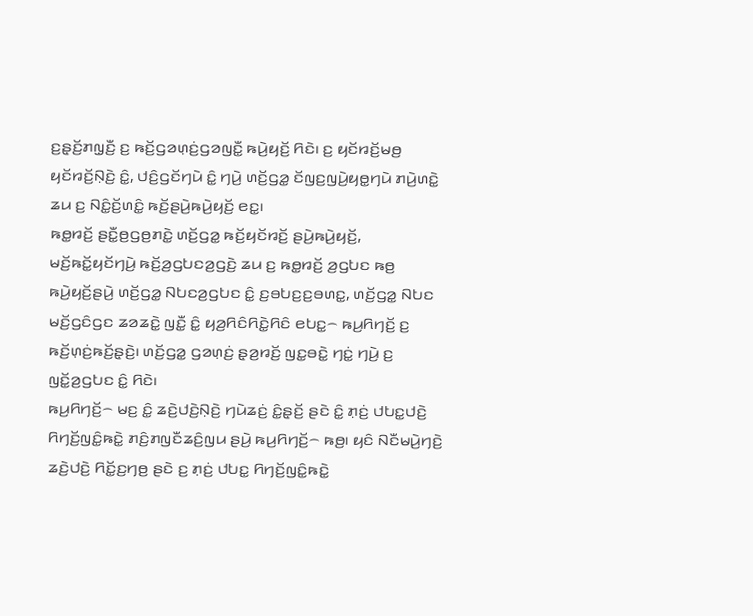ꤢ꤬ꤔ꤫ꤢꤩ꤬ꤊꤜ꤫ꤢꤪ꤬ ꤢ꤬ ꤒꤢꤩ꤬ꤞꤤꤛ꤫ꤢꤦ꤬ꤞꤤꤜꤢꤪ꤭ ꤒꤣꤧ꤬ꤟꤢꤩ꤬ ꤖꤢꤧ꤯ ꤢ꤬ ꤟꤢꤩꤙꤢꤩ꤬ꤗꤥ꤬ ꤟꤢꤩꤙꤢꤩ꤬ꤡ꤫ꤢꤧ꤬ ꤢꤨ꤭, ꤓꤢꤨ꤬ꤞꤢꤩꤚꤣꤧ ꤢꤨ꤭ ꤚꤣꤧ꤬ ꤛꤢꤩ꤬ꤞꤤ꤭ ꤢꤩꤜꤢ꤬ꤜꤣꤧ꤬ꤟꤥ꤭ꤚꤣꤧ ꤊꤣꤧ꤬ꤛꤢꤧ꤭ ꤘꤣ ꤢ꤬ ꤡꤢꤨ꤭ꤢꤩ꤬ꤛꤢꤨ꤭ ꤒꤢꤩ꤬ꤔꤣꤧ꤬ꤒꤣꤧ꤬ꤟꤢꤩ꤬ ꤕꤢ꤭꤯
ꤒꤥ꤭ꤙꤢꤩ꤬ ꤔꤢꤪ꤭ꤥ꤬ꤞꤥ꤬ꤊꤢꤧ꤭ ꤛꤢꤩ꤬ꤞꤤ꤭ ꤒꤢꤩ꤬ꤟꤢꤩꤙꤢꤩ꤬ ꤔꤣꤧ꤬ꤒꤣꤧ꤬ꤟꤢꤩ꤬, ꤗꤢꤩ꤬ꤒꤢꤩ꤭ꤟꤢꤩꤚꤣꤧ꤬ ꤒꤢꤩ꤬ꤤ꤬ꤞꤝꤢꤤ꤬ꤞꤢꤧ꤬ ꤘꤣ ꤢ꤬ ꤒꤥ꤭ꤙꤢꤩ꤬ ꤤ꤬ꤞꤝꤢ ꤒꤥ꤬ ꤒꤣꤧ꤬ꤟꤢꤩ꤬ꤔꤣꤧ꤬ ꤛꤢꤩ꤬ꤞꤤ꤭ ꤡꤝꤢꤤ꤬ꤞꤝꤢ ꤢꤨ꤭ ꤢ꤬ꤋꤝꤢ꤬ꤢ꤬ꤋꤛꤢ꤭, ꤛꤢꤩ꤬ꤞꤤ꤭ ꤡꤝꤢ ꤗꤢꤩ꤬ꤞꤢꤨꤞꤢ ꤘꤤꤘꤢꤧ꤭ ꤜꤢꤪ꤭ ꤢꤨ꤭ ꤟꤤ꤬ꤖꤢꤨꤖꤢꤧ꤭ꤖꤢꤨ ꤕꤝꤢ꤭꤮ ꤒꤣ꤬ꤖꤚꤢꤩ꤬ ꤢ꤬ ꤒꤢꤩ꤬ꤛ꤫ꤢꤦ꤬ꤒꤢꤩ꤬ꤔ꤫ꤢꤧ꤬꤯ ꤛꤢꤩ꤬ꤞꤤ꤭ ꤞꤤꤛ꤫ꤢꤦ꤬ ꤔ꤫ꤤ꤬ꤙꤢꤩ꤬ ꤜꤢ꤭ꤋꤢꤧ꤭ ꤚꤢꤦ꤭ ꤚꤣꤧ꤬ ꤢ꤬ ꤜꤢꤩ꤭ꤤ꤬ꤞꤝꤢ ꤢꤨ꤭ ꤖꤢꤧ꤯
ꤒꤣ꤬ꤖꤚꤢꤩ꤬꤮ ꤗꤢ꤬ ꤢꤨ꤭ ꤘꤢꤧ꤬ꤓꤢꤧ꤬ꤡ꤫ꤢꤧ꤬ ꤚꤣꤧꤘꤢꤦ꤬ ꤢꤨ꤭ꤔ꤫ꤢꤩ꤬ ꤔꤢꤧ ꤢꤨ꤭ ꤊ꤫ꤢꤦ꤬ ꤓꤝꤢ꤭ꤓꤢꤧ꤬ ꤖꤚꤢꤩ꤬ꤜꤢꤨ꤭ꤒꤢꤧ꤭ ꤊꤢꤨ꤬ꤊꤜꤢꤪꤘꤢꤨ꤬ꤜꤣ ꤔꤣꤧ꤬ ꤒꤣ꤬ꤖꤚꤢꤩ꤬꤮ ꤒꤥ꤬꤯ ꤟꤢꤨ ꤡꤢꤪꤗꤣꤧ꤬ꤚꤢꤧ꤬ ꤘꤢꤧ꤬ꤓꤢꤧ꤬ ꤖꤢꤩ꤭ꤢ꤬ꤚꤥ꤬ ꤔꤢꤧ ꤢ꤬ ꤊ꤫ꤢꤦ꤬ ꤓꤝꤢ꤭ ꤖꤚꤢꤩ꤬ꤜꤢꤨ꤭ꤒꤢꤧ꤭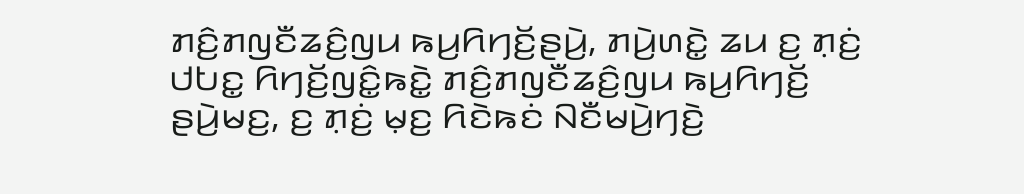ꤊꤢꤨ꤬ꤊꤜꤢꤪꤘꤢꤨ꤬ꤜꤣ ꤒꤣ꤬ꤖꤚꤢꤩ꤬ꤔꤣꤧ꤬, ꤊꤣꤧ꤬ꤛꤢꤧ꤭ ꤘꤣ ꤢ꤬ ꤊ꤫ꤢꤦ꤬ ꤓꤝꤢ꤭ ꤖꤚꤢꤩ꤬ꤜꤢꤨ꤭ꤒꤢꤧ꤭ ꤊꤢꤨ꤬ꤊꤜꤢꤪꤘꤢꤨ꤬ꤜꤣ ꤒꤣ꤬ꤖꤚꤢꤩ꤬ ꤔꤣꤧ꤬ꤗꤢ꤬, ꤢ꤬ ꤊ꤫ꤢꤦ꤬ ꤗ꤫ꤢ꤬ ꤖꤢꤧꤒꤢꤦ ꤡꤢꤪꤗꤣꤧ꤬ꤚꤢꤧ꤬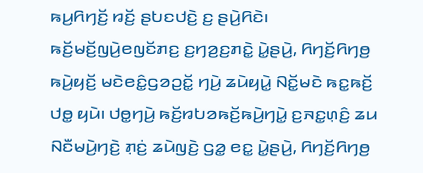ꤒꤣ꤬ꤖꤚꤢꤩ꤬ ꤙꤢꤩ꤬ ꤔꤝꤢꤓꤢꤧ꤬ ꤢ꤬ ꤔꤣꤧ꤬ꤖꤢꤧ꤯
ꤒꤢꤩ꤬ꤗꤢꤩ꤬ꤜꤣꤧ꤬ꤕꤜꤢꤩꤊꤢ꤬ ꤢ꤬ꤚꤤ꤬ꤢ꤬ꤊꤢꤧ꤭ ꤣꤧ꤭ꤔꤣꤧ꤬, ꤖꤚꤢꤩ꤬ꤖꤚꤥ꤬ ꤒꤣꤧ꤬ꤟꤢꤩ꤬ ꤗꤢꤧꤕꤢꤨ꤭ꤞꤤꤑꤢꤩ꤭ ꤚꤣꤧ꤬ ꤘꤣꤧꤟꤣꤧ꤭ ꤡꤢꤩ꤭ꤗꤢꤧ ꤒꤢ꤭ꤒꤢꤩ꤬ ꤓꤥ꤭ ꤟꤣꤧ꤯ ꤓꤥ꤭ꤚꤣꤧ꤬ ꤒꤢꤩ꤬ꤙꤝꤤꤒꤢꤩ꤬ꤒꤣꤧ꤬ꤚꤣꤧ꤭ ꤢ꤬ꤏꤢ꤭ꤛ꤫ꤢꤨ꤬ ꤘꤣ ꤡꤢꤪꤗꤣꤧ꤬ꤚꤢꤧ꤬ ꤊ꤫ꤢꤦ꤬ ꤘꤣꤧꤜꤢꤧ꤬ ꤞꤤ꤭ ꤕꤢ꤭ ꤣꤧ꤭ꤔꤣꤧ꤬, ꤖꤚꤢꤩ꤬ꤖꤚꤥ꤬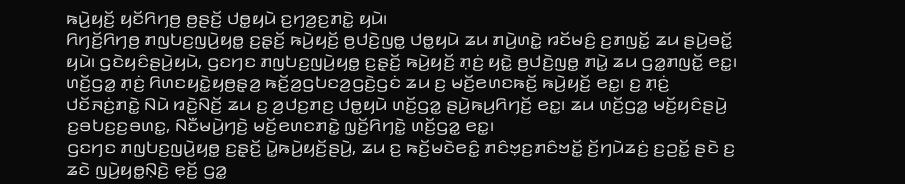ꤒꤣꤧ꤬ꤟꤢꤩ꤬ ꤟꤢꤩꤖꤚꤥ꤬ ꤥ꤬ꤔꤢꤩ꤬ ꤓꤥ꤭ꤟꤣꤧ ꤢ꤬ꤚꤤ꤬ꤢ꤬ꤊꤢꤧ꤭ ꤟꤣꤧ꤯
ꤖꤚꤢꤩ꤬ꤖꤚꤥ꤬ ꤊꤜꤝꤢ꤬ꤜꤣꤧ꤬ꤟꤥ꤭ ꤢ꤬ꤔ꤫ꤢꤩ꤬ ꤒꤣꤧ꤬ꤟꤢꤩ꤬ ꤥ꤬ꤓꤢꤧ꤬ꤜꤥ꤭ ꤓꤥ꤭ꤟꤣꤧ ꤘꤣ ꤊꤣꤧ꤬ꤛꤢꤧ꤭ ꤙꤢꤩꤗꤢꤨ꤬ ꤢ꤬ꤊꤜꤢꤩ꤭ ꤘꤣ ꤔꤣꤧ꤬ꤋꤢꤩ꤭ ꤟꤣꤧ꤯ ꤞꤢꤧꤟꤢꤨꤔꤣꤧ꤬ꤟꤣꤧ, ꤞꤢꤚꤢ ꤊꤜꤝꤢ꤬ꤜꤣꤧ꤬ꤟꤥ꤭ ꤢ꤬ꤔ꤫ꤢꤩ꤬ ꤒꤣꤧ꤬ꤟꤢꤩ꤬ ꤊ꤫ꤢꤦ꤬ ꤟꤢꤧ꤭ ꤥ꤬ꤓꤢꤧ꤬ꤜꤥ꤭ ꤊꤣꤧ꤭ ꤘꤣ ꤞꤤ꤭ꤊꤜꤢꤩ꤭ ꤕꤢ꤭꤯ ꤛꤢꤩ꤬ꤞꤤ꤭ ꤊ꤫ꤢꤦ꤬ ꤖꤛꤢꤟꤢꤧ꤭ꤟꤥ꤬ꤔ꤫ꤤ꤬ ꤒꤢꤩ꤬ꤤ꤬ꤞꤝꤢꤤ꤬ꤞꤢꤧ꤬ꤞꤢꤦ ꤘꤣ ꤢ꤬ ꤗꤢꤩ꤬ꤕꤛꤢꤒꤢꤩ꤬ ꤒꤣꤧ꤬ꤟꤢꤩ꤬ ꤕꤢ꤭꤯ ꤢ꤬ ꤊ꤫ꤢꤦ꤬ ꤓꤢꤩꤏꤢꤦ꤬ꤊꤢꤧ꤭ ꤡꤣꤧ ꤙꤢꤧ꤬ꤡꤢꤩ꤬ ꤘꤣ ꤢ꤬ ꤤ꤬ꤓꤢ꤬ꤊꤢ꤬ ꤓꤥ꤭ꤟꤣꤧ ꤛꤢꤩ꤬ꤞꤤ꤭ ꤔꤣꤧ꤬ꤒꤣ꤬ꤖꤚꤢꤩ꤬ ꤕꤢ꤭꤯ ꤘꤣ ꤛꤢꤩ꤬ꤞꤤ꤭ ꤗꤢꤩ꤬ꤟꤢꤨꤔꤣꤧ꤬ ꤢ꤬ꤋꤝꤢ꤬ꤢ꤬ꤋꤛꤢ꤭, ꤡꤢꤪꤗꤣꤧ꤬ꤚꤢꤧ꤬ ꤗꤢꤩ꤬ꤕꤛꤢꤊꤢꤧ꤭ ꤜ꤫ꤢꤩ꤬ꤖꤚꤢꤧ꤭ ꤛꤢꤩ꤬ꤞꤤ꤭ ꤕꤢ꤭꤯
ꤞꤢꤚꤢ ꤊꤜꤝꤢ꤬ꤜꤣꤧ꤬ꤟꤥ꤭ ꤢ꤬ꤔ꤫ꤢꤩ꤬ ꤣꤧ꤭ꤒꤣꤧ꤬ꤟꤢꤩ꤬ꤔꤣꤧ꤬, ꤘꤣ ꤢ꤬ ꤒꤢꤩ꤬ꤗꤢꤧꤕꤢꤨ꤭ ꤊꤢꤨꤠ꤫ꤢ꤬ꤊꤢꤨꤠꤢꤩ꤭ ꤢꤩ꤬ꤚꤣꤧꤘꤢꤦ꤬ ꤢ꤬ꤑꤢꤩ꤭ ꤔꤢꤧ ꤢ꤬ ꤘꤢꤧ ꤜꤣꤧ꤬ꤟꤥ꤭ꤡ꤫ꤢꤧ꤬ ꤕ꤫ꤢꤩ꤬ ꤞꤤ꤭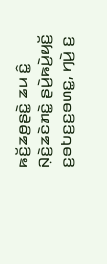ꤒꤢꤩ꤬ꤘꤥ꤬ꤔꤢꤧ꤭ ꤘꤣ ꤢꤨ꤭ ꤡ꤫ꤢꤧ꤬ꤘꤢꤧꤊꤢꤧ꤭ ꤔꤣꤧ꤬ꤒꤣꤧ꤬ꤟꤢꤩ꤬ ꤢ꤬ꤋꤝꤢ꤬ꤢ꤬ꤋꤛꤢ꤭, ꤚꤣꤧ꤬ ꤢ꤬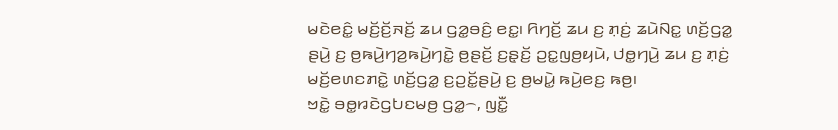ꤗꤢꤧꤕꤢꤨ꤭ ꤗꤢꤩ꤬ꤢꤩ꤬ꤏꤢꤩ꤬ ꤘꤣ ꤞꤤ꤭ꤋꤢꤨ꤬ ꤕꤢ꤭꤯ ꤖꤚꤢꤩ꤬ ꤘꤣ ꤢ꤬ ꤊ꤫ꤢꤦ꤬ ꤘꤣꤧꤡꤢ꤭ ꤛꤢꤩ꤬ꤞꤤ꤭ ꤔꤣꤧ꤬ ꤢ꤬ ꤥ꤬ꤒꤣꤧ꤬ꤚꤤ꤬ꤒꤣꤧ꤬ꤚꤢꤧ꤭ ꤥ꤬ꤔꤢꤩ꤬ ꤢ꤬ꤔ꤫ꤢꤩ꤬ ꤑꤢ꤭ꤜꤥ꤬ꤟꤣꤧ, ꤓꤥ꤭ꤚꤣꤧ꤬ ꤘꤣ ꤢ꤬ ꤊ꤫ꤢꤦ꤬ ꤗꤢꤩ꤬ꤕꤛꤢꤊꤢꤧ꤭ ꤛꤢꤩ꤬ꤞꤤ꤭ ꤢ꤬ꤑꤢꤩ꤭ꤔꤣꤧ꤬ ꤢ꤬ ꤥ꤬ꤗꤣꤧ꤭ ꤒꤣꤧ꤬ꤕꤢ꤬ ꤒꤥ꤬꤯
ꤠꤢꤧ꤭ ꤋꤥ꤭ꤙꤢꤧꤞꤝꤢꤗꤥ꤬ ꤞꤤ꤭꤮, ꤜꤢꤪ꤭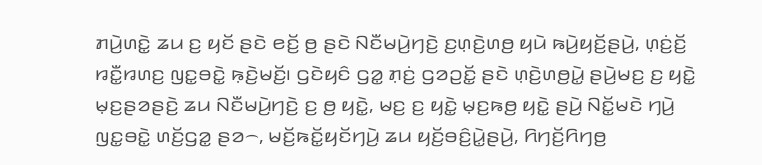ꤊꤣꤧ꤬ꤛꤢꤧ꤭ ꤘꤣ ꤢ꤬ ꤟꤢꤩ ꤔꤢꤧ ꤕꤢꤩ꤬ ꤥ꤬ ꤔꤢꤧ ꤡꤢꤪꤗꤣꤧ꤬ꤚꤢꤧ꤬ ꤢ꤬ꤛ꤫ꤢꤧ꤬ꤛꤥ꤬ ꤟꤣꤧ ꤒꤣꤧ꤬ꤟꤢꤩ꤬ꤔꤣꤧ꤬, ꤛ꤫ꤢꤦ꤬ꤢꤩ꤬ ꤙꤢꤪ꤭ꤙꤛꤢ꤬ ꤜꤢ꤭ꤋꤢꤧ꤭ ꤒ꤫ꤢꤧ꤬ꤗꤢꤩ꤬꤯ ꤞꤢꤧꤟꤢꤨ ꤞꤤ꤭ ꤊ꤫ꤢꤦ꤬ ꤞꤤꤑꤢꤩ꤭ ꤔꤢꤧ ꤛ꤫ꤢꤧ꤬ꤛꤥ꤬ꤣꤧ꤭ ꤔꤣꤧ꤬ꤗꤢ꤬ ꤢ꤬ ꤟꤢꤧ꤭ ꤗ꤫ꤢ꤬ꤔꤤꤔꤢꤧ꤬ ꤘꤣ ꤡꤢꤪꤗꤣꤧ꤬ꤚꤢꤧ꤬ ꤢ꤬ ꤥ꤬ ꤟꤢꤧ꤭, ꤗꤢ꤬ ꤢ꤬ ꤟꤢꤧ꤭ ꤗ꤫ꤢ꤬ꤒꤥ꤬ ꤟꤢꤧ꤭ ꤔꤣꤧ꤬ ꤡꤢꤩ꤭ꤗꤢꤧ ꤚꤣꤧ꤬ ꤜꤢ꤭ꤋꤢꤧ꤭ ꤛꤢꤩ꤬ꤞꤤ꤭ ꤔꤤ꤮, ꤗꤢꤩ꤬ꤒꤢꤩ꤭ꤟꤢꤩꤚꤣꤧ꤬ ꤘꤣ ꤟꤢꤩ꤬ꤋꤢꤨ꤬ꤣꤧ꤭ꤔꤣꤧ꤬, ꤖꤚꤢꤩ꤬ꤖꤚꤥ꤬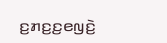ꤢ꤬ꤊꤢ꤬ꤢ꤬ꤕꤜꤢꤧ꤬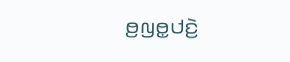ꤥ꤬ꤜꤥ꤭ꤓꤢꤧ꤬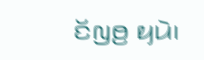ꤢꤩꤜꤥ꤬ ꤟꤣꤧ꤯